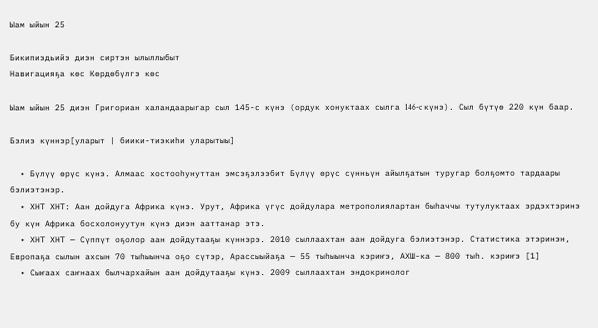Ыам ыйын 25

Бикипиэдьийэ диэн сиртэн ылыллыбыт
Навигацияҕа көс Көрдөбүлгэ көс

Ыам ыйын 25 диэн Григориан халандаарыгар сыл 145-с күнэ (ордук хонуктаах сылга 146-c күнэ). Сыл бүтүө 220 күн баар.

Бэлиэ күннэр[уларыт | биики-тиэкиһи уларытыы]

  • Бүлүү өрүс күнэ. Алмаас хостооһунуттан эмсэҕэлээбит Бүлүү өрүс сүнньүн айылҕатын туругар болҕомто тардаары бэлиэтэнэр.
  • ХНТ ХНТ: Аан дойдуга Африка күнэ. Урут, Африка үгүс дойдулара метрополиялартан быһаччы тутулуктаах эрдэхтэринэ бу күн Африка босхолонуутун күнэ диэн ааттанар этэ.
  • ХНТ ХНТ — Сүппүт оҕолор аан дойдутааҕы күннэрэ. 2010 сыллаахтан аан дойдуга бэлиэтэнэр. Статистика этэринэн, Европаҕа сылын ахсын 70 тыһыынча оҕо сүтэр, Арассыыйаҕа — 55 тыһыынча кэриҥэ, АХШ-ка — 800 тыһ. кэриҥэ [1]
  • Сыҥаах саҥнаах былчархайын аан дойдутааҕы күнэ. 2009 сыллаахтан эндокринолог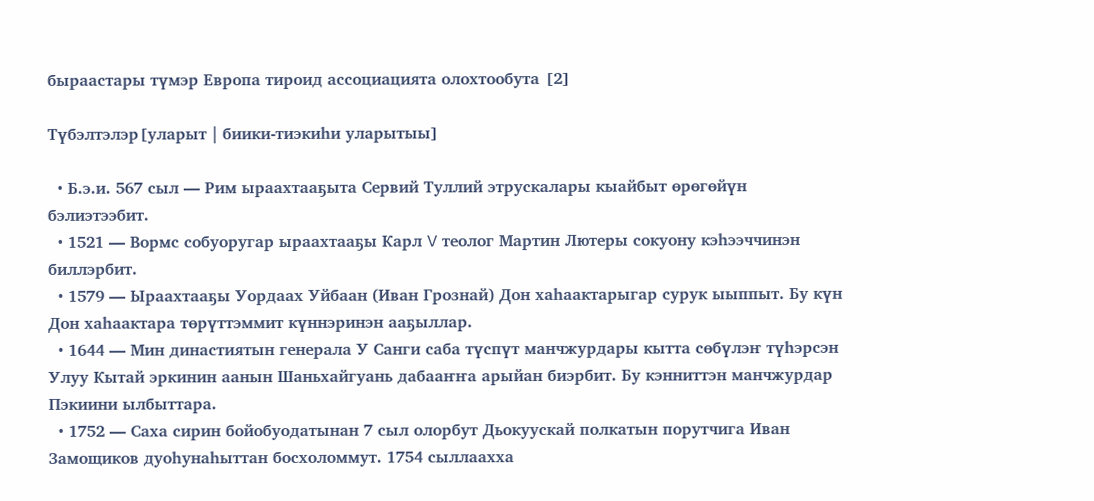быраастары түмэр Европа тироид ассоциацията олохтообута [2]

Түбэлтэлэр[уларыт | биики-тиэкиһи уларытыы]

  • Б.э.и. 567 сыл — Рим ыраахтааҕыта Сервий Туллий этрускалары кыайбыт өрөгөйүн бэлиэтээбит.
  • 1521 — Вормс собуоругар ыраахтааҕы Карл V теолог Мартин Лютеры сокуону кэһээччинэн биллэрбит.
  • 1579 — Ыраахтааҕы Уордаах Уйбаан (Иван Грознай) Дон хаһаактарыгар сурук ыыппыт. Бу күн Дон хаһаактара төрүттэммит күннэринэн ааҕыллар.
  • 1644 — Мин династиятын генерала У Санги саба түспүт манчжурдары кытта сөбүлэҥ түһэрсэн Улуу Кытай эркинин аанын Шаньхайгуань дабааҥҥа арыйан биэрбит. Бу кэнниттэн манчжурдар Пэкиини ылбыттара.
  • 1752 — Саха сирин бойобуодатынан 7 сыл олорбут Дьокуускай полкатын порутчига Иван Замощиков дуоһунаһыттан босхоломмут. 1754 сыллаахха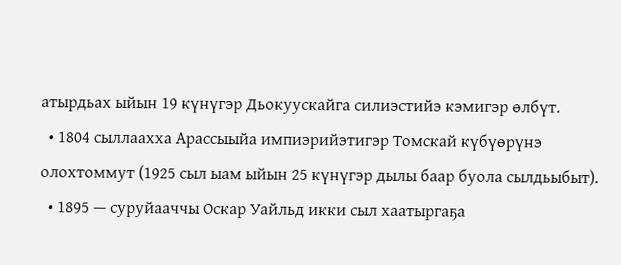атырдьах ыйын 19 күнүгэр Дьокуускайга силиэстийэ кэмигэр өлбүт.
  • 1804 сыллаахха Арассыыйа импиэрийэтигэр Томскай күбүөрүнэ олохтоммут (1925 сыл ыам ыйын 25 күнүгэр дылы баар буола сылдьыбыт).
  • 1895 — суруйааччы Оскар Уайльд икки сыл хаатыргаҕа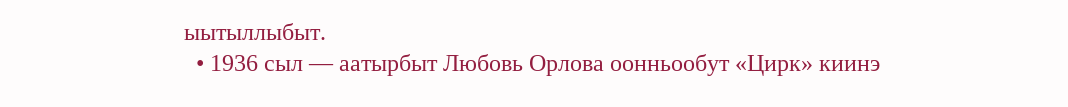ыытыллыбыт.
  • 1936 сыл — аатырбыт Любовь Орлова оонньообут «Цирк» киинэ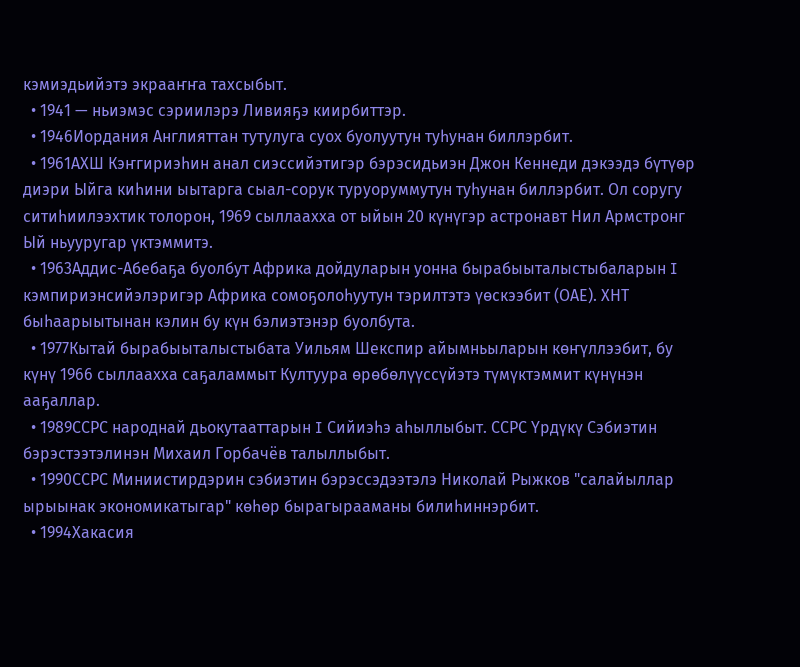кэмиэдьийэтэ экрааҥҥа тахсыбыт.
  • 1941 — ньиэмэс сэриилэрэ Ливияҕэ киирбиттэр.
  • 1946Иордания Англияттан тутулуга суох буолуутун туһунан биллэрбит.
  • 1961АХШ Кэҥгириэһин анал сиэссийэтигэр бэрэсидьиэн Джон Кеннеди дэкээдэ бүтүөр диэри Ыйга киһини ыытарга сыал-сорук туруоруммутун туһунан биллэрбит. Ол соругу ситиһиилээхтик толорон, 1969 сыллаахха от ыйын 20 күнүгэр астронавт Нил Армстронг Ый ньууругар үктэммитэ.
  • 1963Аддис-Абебаҕа буолбут Африка дойдуларын уонна бырабыыталыстыбаларын I кэмпириэнсийэлэригэр Африка сомоҕолоһуутун тэрилтэтэ үөскээбит (ОАЕ). ХНТ быһаарыытынан кэлин бу күн бэлиэтэнэр буолбута.
  • 1977Кытай бырабыыталыстыбата Уильям Шекспир айымньыларын көҥүллээбит, бу күнү 1966 сыллаахха саҕаламмыт Култуура өрөбөлүүссүйэтэ түмүктэммит күнүнэн ааҕаллар.
  • 1989ССРС народнай дьокутааттарын I Сийиэһэ аһыллыбыт. ССРС Үрдүкү Сэбиэтин бэрэстээтэлинэн Михаил Горбачёв талыллыбыт.
  • 1990ССРС Миниистирдэрин сэбиэтин бэрэссэдээтэлэ Николай Рыжков "салайыллар ырыынак экономикатыгар" көһөр бырагырааманы билиһиннэрбит.
  • 1994Хакасия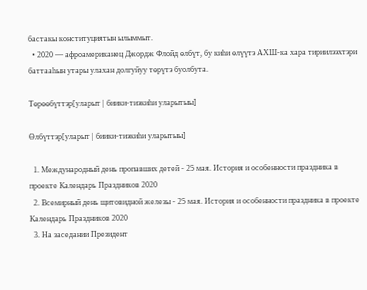бастакы конституциятын ылыммыт.
  • 2020 — афроамериканец Джордж Флойд өлбүт, бу киһи өлүүтэ АХШ-ка хара тириилээхтэри баттааһын утары улахан долгуйуу төрүтэ буолбута.

Төрөөбүттэр[уларыт | биики-тиэкиһи уларытыы]

Өлбүттэр[уларыт | биики-тиэкиһи уларытыы]

  1. Международный день пропавших детей - 25 мая. История и особенности праздника в проекте Календарь Праздников 2020
  2. Всемирный день щитовидной железы - 25 мая. История и особенности праздника в проекте Календарь Праздников 2020
  3. На заседании Президент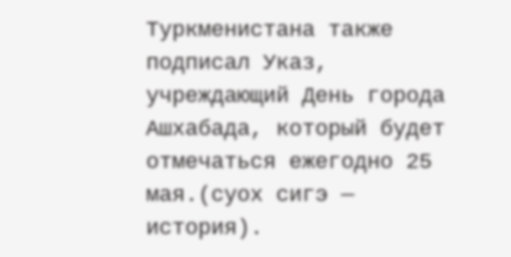Туркменистана также подписал Указ, учреждающий День города Ашхабада, который будет отмечаться ежегодно 25 мая.(суох сигэ — история).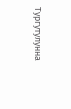Тургутулунна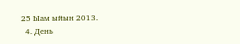25 Ыам ыйын 2013.
  4. День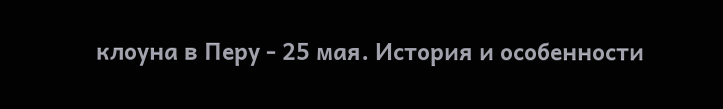клоуна в Перу - 25 мая. История и особенности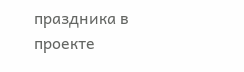праздника в проекте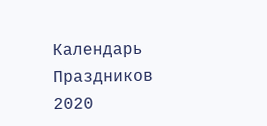Календарь Праздников 2020